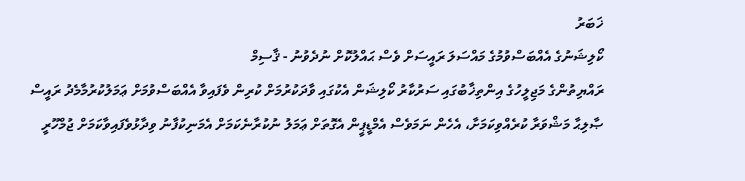ޚަބަރު
ކޯލިޝަނުގެ އެއްބަސްވުމުގެ މައްސަލަ ރައީސަށް ވެސް ޙައްލުކޮށް ނުދެވުނު - ޤާސިމް
ރައްޔިތުންގެ މަޖިލީހުގެ އިންތިޚާބުގައި ސަރުކާރު ކޯލިޝަން އެކުގައި ވާދަކުރުމަށް ކުރިން ވެފައިވާ އެއްބަސްވުމަށް ޢަމަލުކުރުމާމެދު ރައީސް ޞާލިޙާ މަޝްވަރާ ކުރެއްވިކަމަށާ، އެހެން ނަމަވެސް އެމްޑީޕީން އެގޮތަށް ޢަމަލު ނުކުރާނެކަމަށް އެމަނިކުފާނު ވިދާޅުވެފައިވާކަމަށް ޖުމްހޫރީ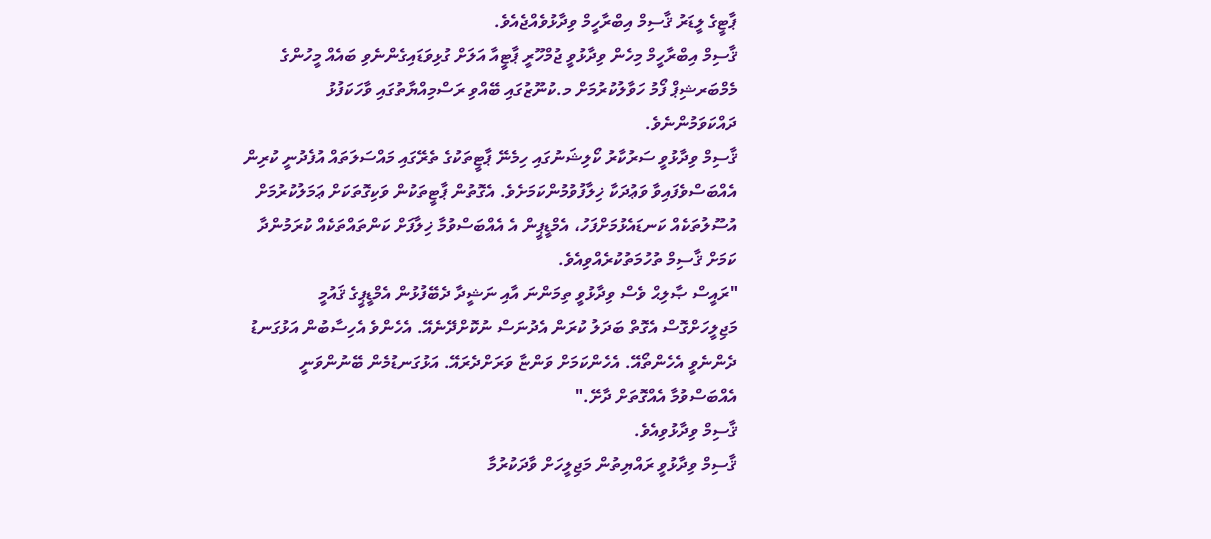ޕާޓީގެ ލީޑަރު ޤާސިމް އިބްރާހީމް ވިދާޅުވެއްޖެއެވެ.
ޤާސިމް އިބްރާހީމް މިހެން ވިދާޅުވީ ޖުމްހޫރީ ޕާޓީއާ އަލަށް ގުޅިވަޑައިގެންނެވި ބައެއް މީހުންގެ މެމްބަރޝިޕް ފޯމު ހަވާލުކުރުމަށް މ.ކުނޫޒުގައި ބޭއްވި ރަސްމިއްޔާތުގައި ވާހަކަފުޅު ދައްކަވަމުންނެވެ.
ޤާސިމް ވިދާޅުވީ ސަރުކާރު ކޯލިޝަނުގައި ހިމެނޭ ޕާޓީތަކުގެ ތެރޭގައި މައްސަލަތައް އުފެދުނީ ކުރިން އެއްބަސްވެފައިވާ ވަޢުދަކާ ޚިލާފުވުމުންކަމަށެވެ. އެގޮތުން ޕާޓީތަކުން ވަކިގޮތަކަށް ޢަމަލުކުރުމަށް އުސޫލުތަކެއް ކަނޑައެޅުމަށްފަހު، އެމްޑީޕީން އެ އެއްބަސްވުމާ ޚިލާފަށް ކަންތައްތަކެއް ކުރަމުންދާ ކަމަށް ޤާސިމް ތުހުމަތުކުރެއްވިއެވެ.
"ރައީސް ޞާލިޙް ވެސް ވިދާޅުވީ ތިމަންނަ އާއި ނަޝީދާ ދެބޭފުޅުން އެމްޑީޕީގެ ޤައުމީ މަޖިލީހަށްގޮސް އެގޮތް ބަދަލު ކުރަން އެދުނަސް ނުކޮށްދޭނެއޭ. އެހެންވެ އެހިސާބުން އަޅުގަނޑު ދެންނެވީ އެހެންތޯއޭ. އެހެންކަމަށް ވަންޏާ ވަރަށްދެރައޭ. އަޅުގަނޑުމެން ބޭނުންވަނީ އެއްބަސްވުމާ އެއްގޮތަށް ދާށޭ."
ޤާސިމް ވިދާޅުވިއެވެ.
ޤާސިމް ވިދާޅުވީ ރައްޔިތުން މަޖިލީހަށް ވާދަކުރުމާ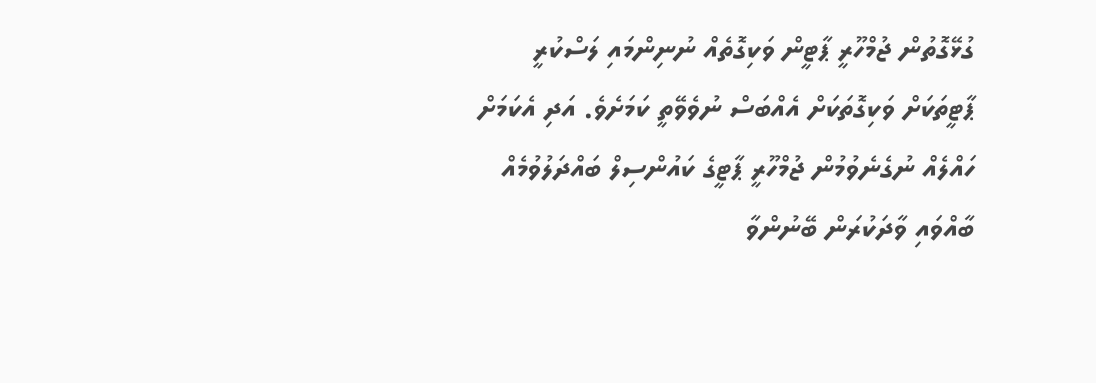ގުޅޭގޮތުން ޖުމްހޫރީ ޕާޓީން ވަކިގޮތެއް ނުނިންމައި ލަސްކުރީ ޕާޓީތަކަށް ވަކިގޮތަކަށް އެއްބަސް ނުވެވޭތީ ކަމަށެވެ. އަދި އެކަމަށް ހައްލެއް ނުގެނެވުމުން ޖުމްހޫރީ ޕާޓީގެ ކައުންސިލް ބައްދަލުވުމެއް ބާއްވައި ވާދަކުރަން ބޭނުންވާ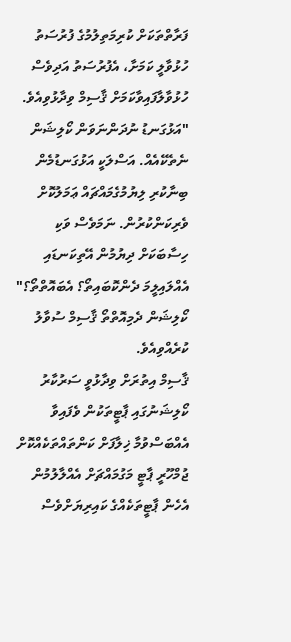ފަރާތްތަކަށް ކުރިމަތިލުމުގެ ފުރުސަތު ހުޅުވާލީ ކަމަށާ، އެފުރުސަތު އަދިވެސް ހުޅުވާލާފައިވާކަމަށް ޤާސިމް ވިދާޅުވިއެވެ.
"އަޅުގަނޑު ނުދަންނަވަން ކޯލިޝަން ނެތެކޭއެއް. އަސްލަކީ އަޅުގަނޑުމެން ބިނާކުރި ލިޔުމުގެމައްޗައް ޢަމަލުކޮށް ވެރިކަންކުރުން. ނަމަވެސް ވަކި ހިސާބަކަށް ދިޔުމުން އޭތިކަނޑައި އެއްލައިލީމަ ދެންކޮބައިތޯ؟ އެބައޮތްތޯ؟"
ކޯލިޝަން ދެމިއޮތްތޯ ޤާސިމް ސުވާލު ކުރެއްވިއެވެ.
ޤާސިމް އިތުރަށް ވިދާޅުވީ ސަރުކާރު ކޯލިޝަނުގައި ޕާޓީތަކުން ވެފައިވާ އެއްބަސްވުމާ ޚިލާފަށް ކަންތައްތަކެއްކޮށް ޖުމްހޫރީ ޕާޓީ މަގުމައްޗަށް އެއްލާލުމުން އެހެން ޕާޓީތަކެއްގެ ކައިރިޔަށްވެސް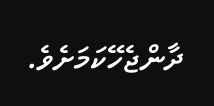ދާންޖެހޭކަމަށެވެ.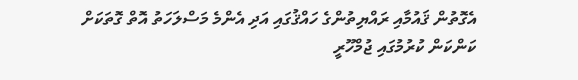އެގޮތުން ޤައުމާއި ރައްޔިތުންގެ ހައްޤުގައި އަދި އެންމެ މަސްލަހަތު އޮތް ގޮތަކަށް ކަންކަން ކުރުމުގައި ޖުމްހޫރީ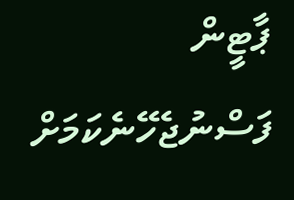ޕާޓީން ފަސްނުޖެހޭނެކަމަށް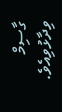ގާސިމް ވިދާޅުވިއެވެ.